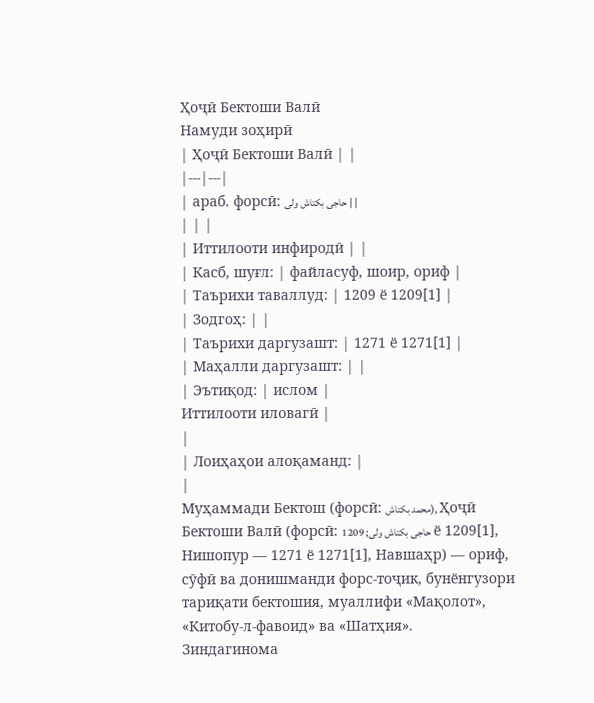Ҳоҷӣ Бектоши Валӣ
Намуди зоҳирӣ
| Ҳоҷӣ Бектоши Валӣ | |
|---|---|
| араб. форсӣ: حاجی بکتاش ولی | |
| | |
| Иттилооти инфиродӣ | |
| Касб, шуғл: | файласуф, шоир, ориф |
| Таърихи таваллуд: | 1209 ё 1209[1] |
| Зодгоҳ: | |
| Таърихи даргузашт: | 1271 ё 1271[1] |
| Маҳалли даргузашт: | |
| Эътиқод: | ислом |
Иттилооти иловагӣ |
|
| Лоиҳаҳои алоқаманд: |
|
Муҳаммади Бектош (форсӣ: محمد بکتاش), Ҳоҷӣ Бектоши Валӣ (форсӣ: حاجی بکتاش ولی; 1209 ё 1209[1], Нишопур — 1271 ё 1271[1], Навшаҳр) — ориф, сӯфӣ ва донишманди форс-тоҷик, бунёнгузори тариқати бектошия, муаллифи «Мақолот», «Китобу-л-фавоид» ва «Шатҳия».
Зиндагинома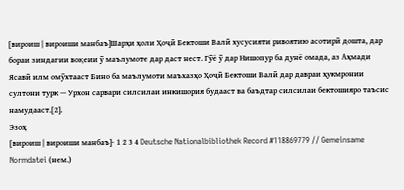[вироиш | вироиши манбаъ]Шарҳи ҳоли Ҳоҷӣ Бектоши Валӣ хусусияти ривоятию асотирӣ дошта, дар бораи зиндагии воқеии ӯ маълумоте дар даст нест. Гӯё ӯ дар Нишопур ба дунё омада, аз Аҳмади Ясавӣ илм омӯхтааст Бино ба маълумоти маъхазҳо Ҳоҷӣ Бектоши Валӣ дар давраи ҳукмронии султони турк — Урхон сарвари силсилаи инкишория будааст ва баъдтар силсилаи бектошияро таъсис намудааст.[2].
Эзоҳ
[вироиш | вироиши манбаъ]- 1 2 3 4 Deutsche Nationalbibliothek Record #118869779 // Gemeinsame Normdatei (нем.)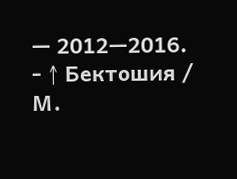— 2012—2016.
- ↑ Бектошия / М.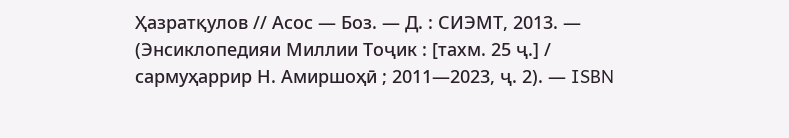Ҳазратқулов // Асос — Боз. — Д. : СИЭМТ, 2013. — (Энсиклопедияи Миллии Тоҷик : [тахм. 25 ҷ.] / сармуҳаррир Н. Амиршоҳӣ ; 2011—2023, ҷ. 2). — ISBN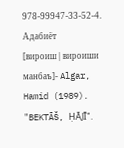978-99947-33-52-4.
Адабиёт
[вироиш | вироиши манбаъ]- Algar, Hamid (1989). "BEKTĀŠ, ḤĀJĪ".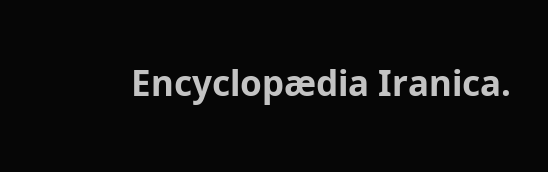Encyclopædia Iranica.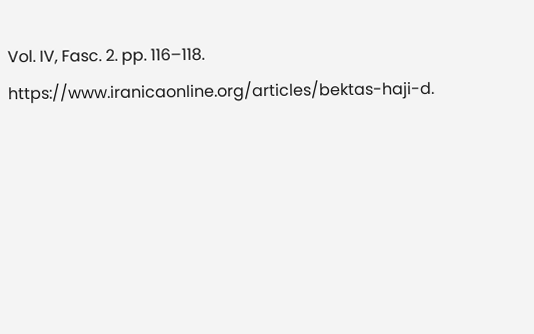Vol. IV, Fasc. 2. pp. 116–118. https://www.iranicaonline.org/articles/bektas-haji-d.